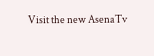Visit the new AsenaTv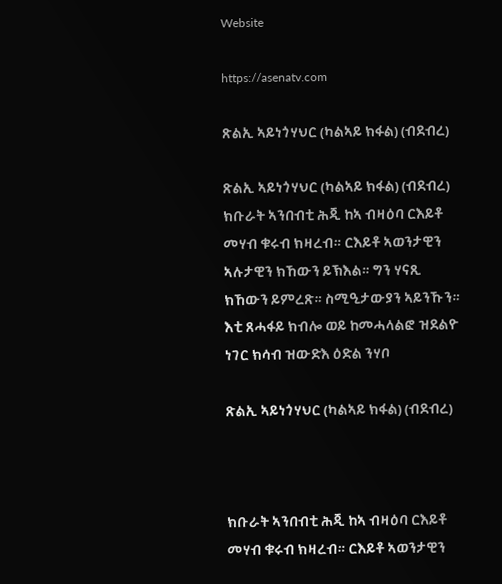Website

https://asenatv.com

ጽልኢ ኣይነጎሃህር (ካልኣይ ክፋል) (ብደብረ)

ጽልኢ ኣይነጎሃህር (ካልኣይ ክፋል) (ብደብረ)   ክቡራት ኣንበብቲ ሕጂ ከኣ ብዛዕባ ርእይቶ መሃብ ቁሩብ ክዛረብ። ርእይቶ ኣወንታዊን ኣሉታዊን ክኸውን ይኽእል። ግን ሃናጺ ክኸውን ይምረጽ። ስሚዒታውያን ኣይንኹን። እቲ ጸሓፋይ ክብሎ ወይ ከመሓላልፎ ዝደልዮ ነገር ክሳብ ዝውድእ ዕድል ንሃቦ

ጽልኢ ኣይነጎሃህር (ካልኣይ ክፋል) (ብደብረ)



ክቡራት ኣንበብቲ ሕጂ ከኣ ብዛዕባ ርእይቶ መሃብ ቁሩብ ክዛረብ። ርእይቶ ኣወንታዊን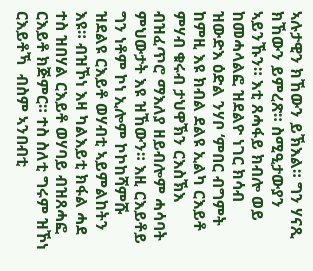ኣሉታዊን ክኸውን ይኽእል። ግን ሃናጺ ክኸውን ይምረጽ። ስሚዒታውያን ኣይንኹን። እቲ ጸሓፋይ ክብሎ ወይ ከመሓላልፎ ዝደልዮ ነገር ክሳብ ዝውድእ ዕድል ንሃቦ ‘ምበር ብግምት ከምዚ እዩ ክብል ደልዩ ኢልካ ርእይቶ ምሃብ ቁሩብ ታህዋኽን ርእስኽእ ብዝፈጥሮ ማእለያ ዘይብሎም ሓሳባት ምህውታት እዩ ዝኸውን። እዚ ርእይቶይ ግን ነቶም ኮነ ኢሎም ኮኮከሻምሹ ዝደልዩ ርእይቶ ወሃብቲ ኣይምልከትን እዩ። ብዝኾነ እዛ ካልእይቲ ክፋል ሓደ ተስ ዝበሃል ርእይቶ ወሃባይ ብዝጸሓፎ ርእይቶ ክጅምር። ተስ ስለቲ ግሩም ዝኾነ ርእይቶኻ  ብስም ኣንበብቲ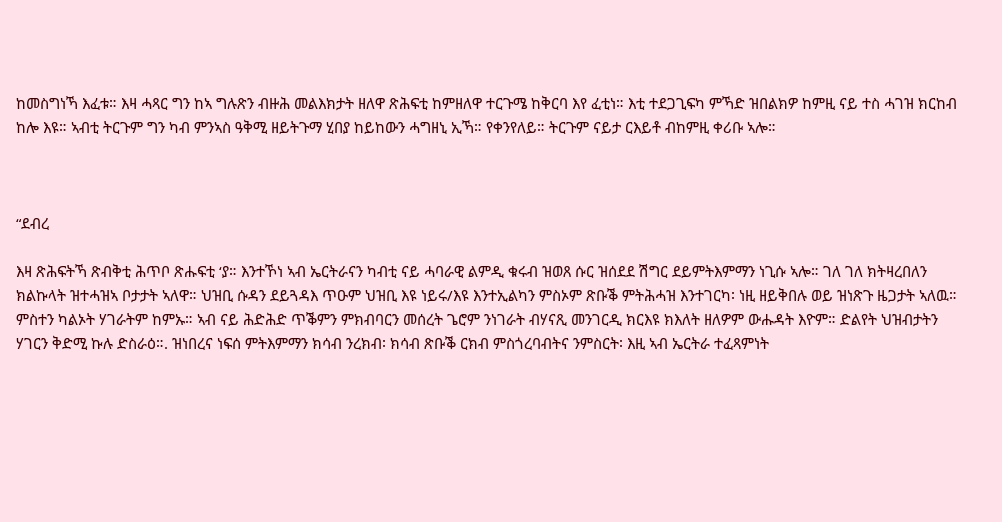ከመስግነኻ እፈቱ። እዛ ሓጻር ግን ከኣ ግሉጽን ብዙሕ መልእክታት ዘለዋ ጽሕፍቲ ከምዘለዋ ተርጉሜ ከቅርባ እየ ፈቲነ። እቲ ተደጋጊፍካ ምኻድ ዝበልክዎ ከምዚ ናይ ተስ ሓገዝ ክርከብ ከሎ እዩ። ኣብቲ ትርጉም ግን ካብ ምንኣስ ዓቅሚ ዘይትጉማ ሂበያ ከይከውን ሓግዘኒ ኢኻ። የቀንየለይ። ትርጉም ናይታ ርእይቶ ብከምዚ ቀሪቡ ኣሎ።



“ደብረ

እዛ ጽሕፍትኻ ጽብቅቲ ሕጥቦ ጽሑፍቲ ‘ያ። እንተኾነ ኣብ ኤርትራናን ካብቲ ናይ ሓባራዊ ልምዲ ቁሩብ ዝወጸ ሱር ዝሰደደ ሽግር ደይምትእምማን ነጊሱ ኣሎ። ገለ ገለ ክትዛረበለን ክልኩላት ዝተሓዝኣ ቦታታት ኣለዋ። ህዝቢ ሱዳን ደይጓዳእ ጥዑም ህዝቢ እዩ ነይሩ/እዩ እንተኢልካን ምስኦም ጽቡቕ ምትሕሓዝ እንተገርካ፡ ነዚ ዘይቅበሉ ወይ ዝነጽጉ ዜጋታት ኣለዉ። ምስተን ካልኦት ሃገራትም ከምኡ። ኣብ ናይ ሕድሕድ ጥቕምን ምክብባርን መሰረት ጌሮም ንነገራት ብሃናጺ መንገርዲ ክርእዩ ክእለት ዘለዎም ውሑዳት እዮም። ድልየት ህዝብታትን ሃገርን ቅድሚ ኩሉ ድስራዕ።. ዝነበረና ነፍሰ ምትእምማን ክሳብ ንረክብ፡ ክሳብ ጽቡቕ ርክብ ምስጎረባብትና ንምስርት፡ እዚ ኣብ ኤርትራ ተፈጻምነት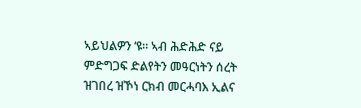ኣይህልዎን ‘ዩ። ኣብ ሕድሕድ ናይ ምድግጋፍ ድልየትን መዓርነትን ሰረት ዝገበረ ዝኾነ ርክብ መርሓባእ ኢልና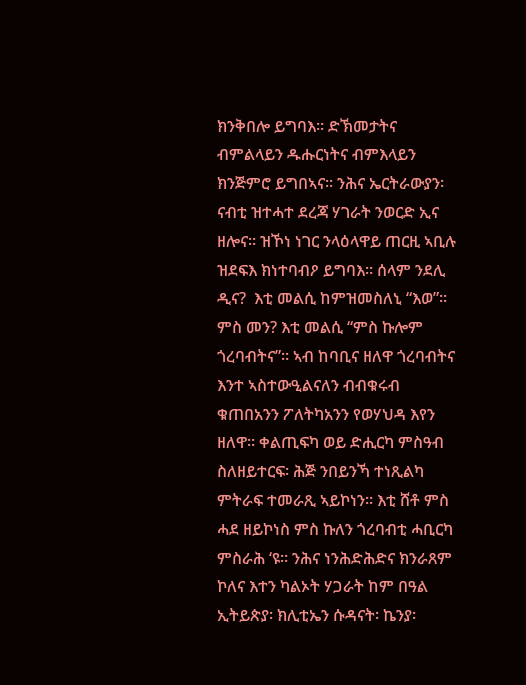ክንቅበሎ ይግባእ። ድኽመታትና ብምልላይን ዱሑርነትና ብምእላይን ክንጅምሮ ይግበኣና። ንሕና ኤርትራውያን፡ ናብቲ ዝተሓተ ደረጃ ሃገራት ንወርድ ኢና ዘሎና። ዝኾነ ነገር ንላዕላዋይ ጠርዚ ኣቢሉ ዝደፍእ ክነተባብዖ ይግባእ። ሰላም ንደሊ ዲና?  እቲ መልሲ ከምዝመስለኒ “እወ”። ምስ መን? እቲ መልሲ “ምስ ኩሎም ጎረባብትና”። ኣብ ከባቢና ዘለዋ ጎረባብትና እንተ ኣስተውዒልናለን ብብቁሩብ ቁጠበአንን ፖለትካአንን የወሃህዳ እየን ዘለዋ። ቀልጢፍካ ወይ ድሒርካ ምስዓብ ስለዘይተርፍ፡ ሕጅ ንበይንኻ ተነጺልካ ምትራፍ ተመራጺ ኣይኮነን። እቲ ሸቶ ምስ ሓደ ዘይኮነስ ምስ ኩለን ጎረባብቲ ሓቢርካ ምስራሕ ‘ዩ። ንሕና ነንሕድሕድና ክንራጸም ኮለና እተን ካልኦት ሃጋራት ከም በዓል ኢትይጵያ፡ ክሊቲኤን ሱዳናት፡ ኬንያ፡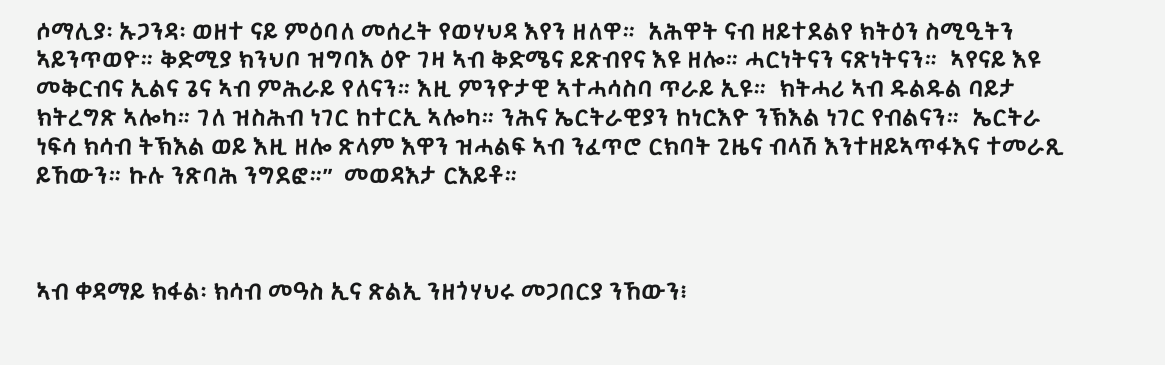ሶማሊያ፡ ኡጋንዳ፡ ወዘተ ናይ ምዕባለ መሰረት የወሃህዳ እየን ዘለዋ።  አሕዋት ናብ ዘይተደልየ ክትዕን ስሚዒትን ኣይንጥወዮ። ቅድሚያ ክንህቦ ዝግባእ ዕዮ ገዛ ኣብ ቅድሜና ይጽብየና እዩ ዘሎ። ሓርነትናን ናጽነትናን።  ኣየናይ እዩ መቅርብና ኢልና ጌና ኣብ ምሕራይ የለናን። እዚ ምንዮታዊ ኣተሓሳስባ ጥራይ ኢዩ።  ክትሓሪ ኣብ ዱልዱል ባይታ ክትረግጽ ኣሎካ። ገለ ዝስሕብ ነገር ከተርኢ ኣሎካ። ንሕና ኤርትራዊያን ከነርእዮ ንኽእል ነገር የብልናን።  ኤርትራ ነፍሳ ክሳብ ትኽእል ወይ እዚ ዘሎ ጽላም እዋን ዝሓልፍ ኣብ ንፈጥሮ ርክባት ጊዜና ብላሽ እንተዘይኣጥፋእና ተመራጺ ይኸውን። ኩሉ ንጽባሕ ንግደፎ።”  መወዳእታ ርእይቶ።



ኣብ ቀዳማይ ክፋል፡ ክሳብ መዓስ ኢና ጽልኢ ንዘጎሃህሩ መጋበርያ ንኸውን፧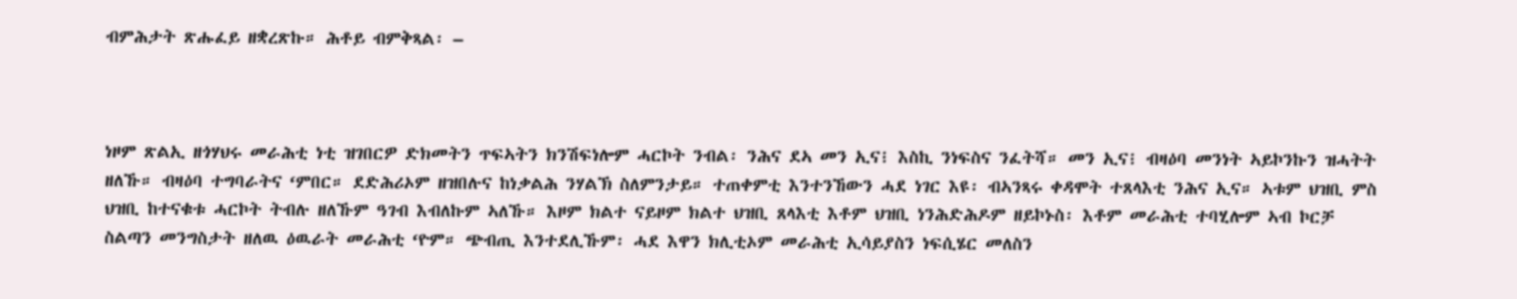ብምሕታት ጽሑፈይ ዘቋረጽኩ። ሕቶይ ብምቅጻል፡ –



ነዞም ጽልኢ ዘጎሃህሩ መራሕቲ ነቲ ዝገበርዎ ድክመትን ጥፍኣትን ክንሽፍነሎም ሓርኮት ንብል፡ ንሕና ደኣ መን ኢና፧ እስኪ ንነፍስና ንፈትሻ። መን ኢና፧ ብዛዕባ መንነት ኣይኮንኩን ዝሓትት ዘለኹ። ብዛዕባ ተግባራትና ‘ምበር። ደድሕሪኦም ዘዝበሉና ከነቃልሕ ንሃልኽ ስለምንታይ። ተጠቀምቲ እንተንኸውን ሓደ ነገር እዩ፡ ብኣንጻሩ ቀዳሞት ተጸላእቲ ንሕና ኢና። ኣቱም ህዝቢ ምስ ህዝቢ ከተናቁቱ ሓርኮት ትብሉ ዘለኹም ዓገብ እብለኩም ኣለኹ። እዞም ክልተ ናይዞም ክልተ ህዝቢ ጸላእቲ እቶም ህዝቢ ነንሕድሕዶም ዘይኮኑስ፡ እቶም መራሕቲ ተባሂሎም ኣብ ኮርቻ ስልጣን መንግስታት ዘለዉ ዕዉራት መራሕቲ ‘ዮም። ጭብጢ እንተደሊኹም፡ ሓደ እዋን ክሊቲኦም መራሕቲ ኢሳይያስን ነፍሲሄር መለስን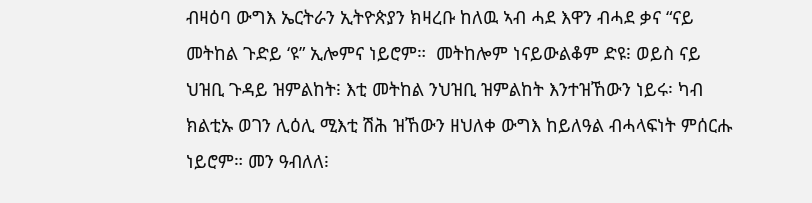ብዛዕባ ውግእ ኤርትራን ኢትዮጵያን ክዛረቡ ከለዉ ኣብ ሓደ እዋን ብሓደ ቃና “ናይ መትከል ጉድይ ‘ዩ” ኢሎምና ነይሮም።  መትከሎም ነናይውልቆም ድዩ፧ ወይስ ናይ ህዝቢ ጉዳይ ዝምልከት፧ እቲ መትከል ንህዝቢ ዝምልከት እንተዝኸውን ነይሩ፡ ካብ ክልቲኡ ወገን ሊዕሊ ሚእቲ ሽሕ ዝኸውን ዘህለቀ ውግእ ከይለዓል ብሓላፍነት ምሰርሑ ነይሮም። መን ዓብለለ፧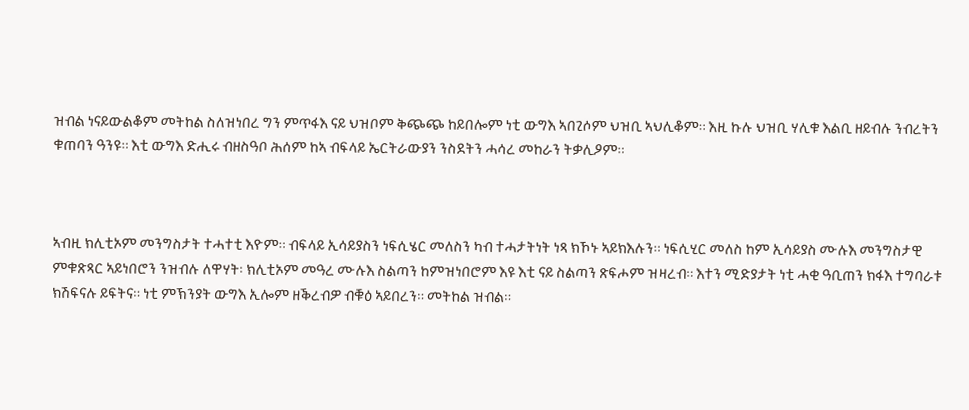ዝብል ነናይውልቆም መትከል ስለዝነበረ ግን ምጥፋእ ናይ ህዝቦም ቅጭጭ ከይበሎም ነቲ ውግእ ኣበጊሶም ህዝቢ ኣህሊቆም። እዚ ኩሉ ህዝቢ ሃሊቁ እልቢ ዘይብሉ ንብረትን ቁጠባን ዓንዩ። እቲ ውግእ ድሒሩ ብዘስዓቦ ሕሰም ከኣ ብፍላይ ኤርትራውያን ንስደትን ሓሳረ መከራን ትቃሊዖም።



ኣብዚ ክሊቲኦም መንግስታት ተሓተቲ እዮም። ብፍላይ ኢሳይያስን ነፍሲሄር መለስን ካብ ተሓታትነት ነጻ ክኾኑ ኣይክእሉን። ነፍሲሂር መለስ ከም ኢሳይያስ ሙሉእ መንግስታዊ ምቁጽጻር ኣይነበሮን ንዝብሉ ለዋሃት፡ ክሊቲኦም መዓረ ሙሉእ ስልጣን ከምዝነበሮም እዩ እቲ ናይ ስልጣን ጽፍሖም ዝዛረብ። እተን ሚድያታት ነቲ ሓቂ ዓቢጠን ክፋእ ተግባራቱ ክሽፍናሉ ይፍትና። ነቲ ምኽንያት ውግእ ኢሎም ዘቕረብዎ ብቑዕ ኣይበረን። መትከል ዝብል።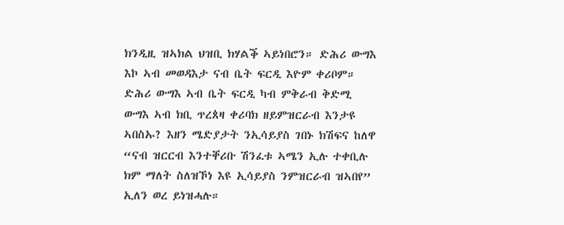ክንዲዚ ዝኣክል ህዝቢ ክሃልቕ ኣይነበሮን። ድሕሪ ውግእ እኮ ኣብ መወዳእታ ናብ ቤት ፍርዲ እዮም ቀሪቦም። ድሕሪ ውግእ ኣብ ቤት ፍርዲ ካብ ምቅራብ ቅድሚ ውግእ ኣብ ክቢ ጥረጰዛ ቀሪባክ ዘይምዝርራብ እንታዩ ኣበስኡ? እዘን ሜድያታት ንኢሳይያስ ገበኑ ክሽፍና ከለዋ “ናብ ዝርርብ እንተቐሪቡ ሽንፈቱ ኣሜን ኢሉ ተቀቢሉ ክም ማለት ስለዝኾነ እዩ ኢሳይያስ ንምዝርራብ ዝኣበየ” ኢለን ወረ ይነዝሓሉ።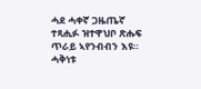ሓደ ሓቀኛ ጋዜጤኛ ተጻሒፉ ዝተዋህቦ ጽሑፍ ጥራይ ኣየንብብን እዩ። ሓቅነቱ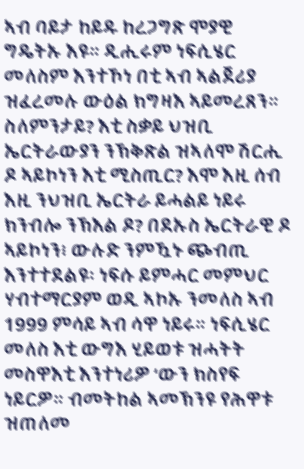ኣብ ባይታ ከይዱ ከረጋግጽ ሞያዊ ግዴትኡ እዩ። ዲሒሩም ነፍሲሄር መለስም እንተኾነ በቲ ኣብ ኣልጀሪያ ዝፈረመሉ ውዕል ክግዛእ ኣይመረጸን። ስለምንታይ? እቲ ስቃይ ህዝቢ ኤርትራውያን ንኽቅጽል ዝኣለሞ ሽርሒ ዶ ኣይኮነን እቲ ሚስጢር? እሞ እዚ ሰብ እዚ ንህዝቢ ኤርትራ ይሓልይ ነይሩ ክንብሎ ንኽእል ዶ? በደኡስ ኤርትራዊ ዶ ኣይኮነን፧ ውሉድ ንምዃኑ ጭብጢ እንተተደልዩ፡ ነፍሱ ይምሓር መምህር ሃብተማርያም ወዲ ኣኮኡ ንመለስ ኣብ 1999 ምሳይ ኣብ ሳዋ ነይሩ። ነፍሲሄር መለስ እቲ ውግእ ሂይወቱ ዝሓትት መስዋእቲ እንተነሪዎ ‘ውን ክስየፍ ነይርዎ። ብመትከል ኣመኽንዩ የሕዋቱ ዝጠለመ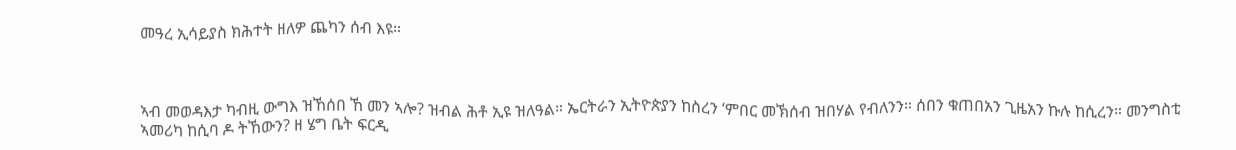መዓረ ኢሳይያስ ክሕተት ዘለዎ ጨካን ሰብ እዩ።



ኣብ መወዳእታ ካብዚ ውግእ ዝኸሰበ ኸ መን ኣሎ? ዝብል ሕቶ ኢዩ ዝለዓል። ኤርትራን ኢትዮጵያን ከስረን ‘ምበር መኽሰብ ዝበሃል የብለንን። ሰበን ቁጠበአን ጊዜአን ኩሉ ከሲረን። መንግስቲ ኣመሪካ ከሲባ ዶ ትኸውን? ዘ ሄግ ቤት ፍርዲ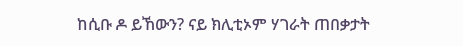ከሲቡ ዶ ይኸውን? ናይ ክሊቲኦም ሃገራት ጠበቃታት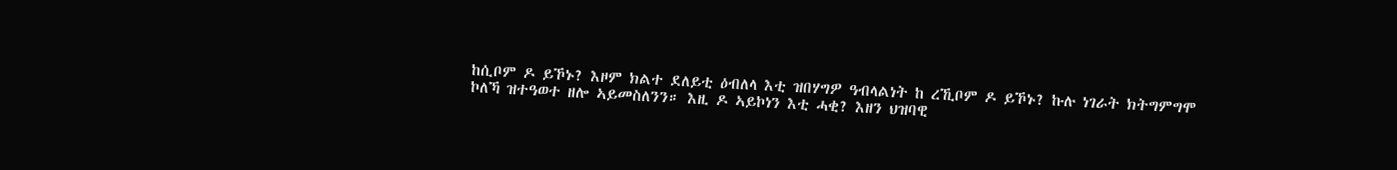ከሲቦም ዶ ይኾኑ? እዞም ክልተ ደለይቲ ዕብለላ እቲ ዝበሃግዎ ዓብላልነት ከ ረኺቦም ዶ ይኾኑ? ኩሉ ነገራት ክትግምግሞ ኮለኻ ዝተዓወተ ዘሎ ኣይመስለንን። እዚ ዶ ኣይኮነን እቲ ሓቂ? እዘን ህዝባዊ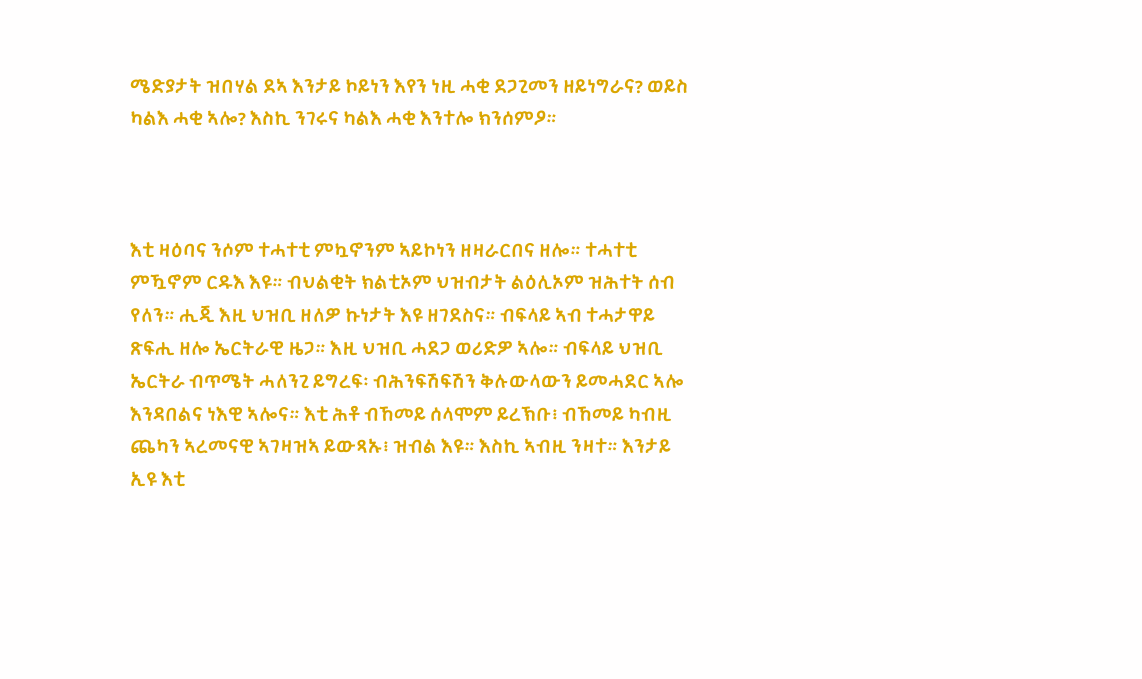ሜድያታት ዝበሃል ደኣ እንታይ ኮይነን እየን ነዚ ሓቂ ደጋጊመን ዘይነግራና? ወይስ ካልእ ሓቂ ኣሎ? እስኪ ንገሩና ካልእ ሓቂ እንተሎ ክንሰምዖ።



እቲ ዛዕባና ንሶም ተሓተቲ ምኳኖንም ኣይኮነን ዘዛራርበና ዘሎ። ተሓተቲ ምዃኖም ርዱእ እዩ። ብህልቂት ክልቲኦም ህዝብታት ልዕሊኦም ዝሕተት ሰብ የለን። ሒጂ እዚ ህዝቢ ዘለዎ ኩነታት እዩ ዘገደስና። ብፍላይ ኣብ ተሓታዋይ ጽፍሒ ዘሎ ኤርትራዊ ዜጋ። እዚ ህዝቢ ሓደጋ ወሪድዎ ኣሎ። ብፍላይ ህዝቢ ኤርትራ ብጥሜት ሓለንጊ ይግረፍ፡ ብሕንፍሽፍሽን ቅሉውላውን ይመሓደር ኣሎ እንዳበልና ነእዊ ኣሎና። እቲ ሕቶ ብኸመይ ሰላሞም ይረኽቡ፧ ብኸመይ ካብዚ ጨካን ኣረመናዊ ኣገዛዝኣ ይውጻኡ፧ ዝብል እዩ። እስኪ ኣብዚ ንዛተ። እንታይ ኢዩ እቲ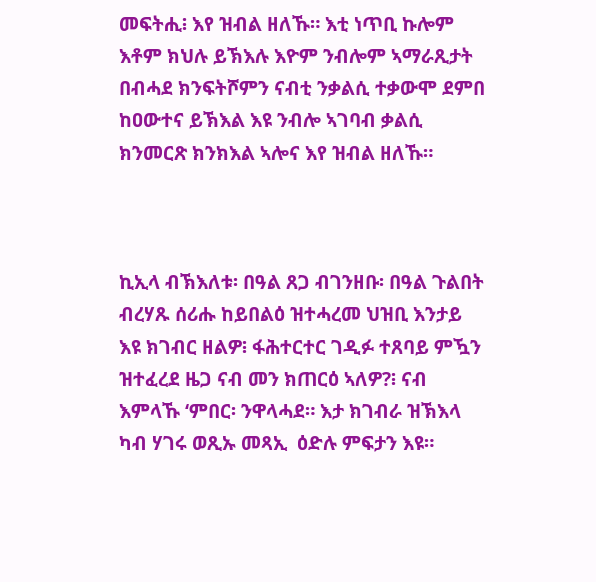መፍትሒ፧ እየ ዝብል ዘለኹ። እቲ ነጥቢ ኩሎም እቶም ክህሉ ይኽእሉ እዮም ንብሎም ኣማራጺታት በብሓደ ክንፍትሾምን ናብቲ ንቃልሲ ተቃውሞ ደምበ ከዐውተና ይኽእል እዩ ንብሎ ኣገባብ ቃልሲ ክንመርጽ ክንክእል ኣሎና እየ ዝብል ዘለኹ።



ኪኢላ ብኽእለቱ፡ በዓል ጸጋ ብገንዘቡ፡ በዓል ጉልበት ብረሃጹ ሰሪሑ ከይበልዕ ዝተሓረመ ህዝቢ እንታይ እዩ ክገብር ዘልዎ፧ ፋሕተርተር ገዲፉ ተጸባይ ምዃን ዝተፈረደ ዜጋ ናብ መን ክጠርዕ ኣለዎ?፧ ናብ እምላኹ ‘ምበር፡ ንዋላሓደ። እታ ክገብራ ዝኽእላ ካብ ሃገሩ ወጺኡ መጻኢ  ዕድሉ ምፍታን እዩ።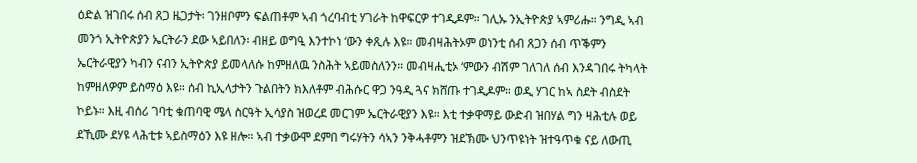ዕድል ዝገበሩ ሰብ ጸጋ ዜጋታት፡ ገንዘቦምን ፍልጠቶም ኣብ ጎረባብቲ ሃገራት ከዋፍርዎ ተገዲዶም። ገሊኡ ንኢትዮጵያ ኣምሪሑ። ንግዲ ኣብ መንጎ ኢትዮጵያን ኤርትራን ደው ኣይበለን፡ ብዘይ ወግዒ እንተኮነ ‘ውን ቀጺሉ እዩ። መብዛሕትኦም ወነንቲ ሰብ ጸጋን ሰብ ጥቕምን ኤርትራዊያን ካብን ናብን ኢትዮጵያ ይመላለሱ ከምዘለዉ ንስሕት ኣይመስለንን። መብዛሒቲኦ ‘ምውን ብሽም ገለገለ ሰብ እንዳገበሩ ትካላት ከምዘለዎም ይስማዕ እዩ። ሰብ ኪኢላታትን ጉልበትን ክእለቶም ብሕሱር ዋጋ ንዓዲ ጓና ክሸጡ ተገዲዶም። ወዲ ሃገር ከኣ ስደት ብስደት ኮይኑ። እዚ ብሰሪ ገባቲ ቁጠባዊ ሜላ ስርዓት ኢሳያስ ዝወረደ መርገም ኤርትራዊያን እዩ። እቲ ተቃዋማይ ውድብ ዝበሃል ግን ዛሕቲሉ ወይ ደኺሙ ደሃዩ ላሕቲቱ ኣይስማዕን እዩ ዘሎ። ኣብ ተቃውሞ ደምበ ግሩሃትን ሳኣን ንቅሓቶምን ዝደኽሙ ህንጥዩነት ዝተዓጥቁ ናይ ለውጢ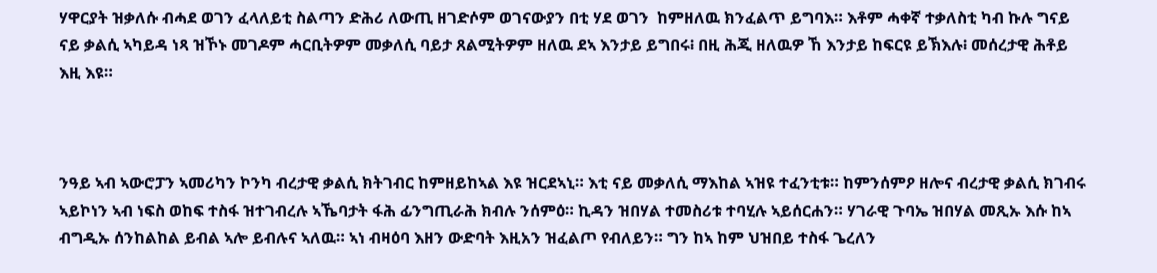ሃዋርያት ዝቃለሱ ብሓደ ወገን ፈላለይቲ ስልጣን ድሕሪ ለውጢ ዘገድሶም ወገናውያን በቲ ሃደ ወገን  ከምዘለዉ ክንፈልጥ ይግባእ። እቶም ሓቀኛ ተቃለስቲ ካብ ኩሉ ግናይ ናይ ቃልሲ ኣካይዳ ነጻ ዝኾኑ መገዶም ሓርቢትዎም መቃለሲ ባይታ ጸልሚትዎም ዘለዉ ደኣ እንታይ ይግበሩ፧ በዚ ሕጂ ዘለዉዎ ኸ እንታይ ከፍርዩ ይኽእሉ፧ መሰረታዊ ሕቶይ እዚ እዩ።



ንዓይ ኣብ ኣውሮፓን ኣመሪካን ኮንካ ብረታዊ ቃልሲ ክትገብር ከምዘይከኣል እዩ ዝርደኣኒ። እቲ ናይ መቃለሲ ማእከል ኣዝዩ ተፈንቲቱ። ከምንሰምዖ ዘሎና ብረታዊ ቃልሲ ክገብሩ ኣይኮነን ኣብ ነፍስ ወከፍ ተስፋ ዝተገብረሉ ኣኼባታት ፋሕ ፊንግጢራሕ ክብሉ ንሰምዕ። ኪዳን ዝበሃል ተመስሪቱ ተባሂሉ ኣይሰርሐን። ሃገራዊ ጉባኤ ዝበሃል መጺኡ እሱ ከኣ ብግዲኡ ሰንከልከል ይብል ኣሎ ይብሉና ኣለዉ። ኣነ ብዛዕባ እዘን ውድባት እዚአን ዝፈልጦ የብለይን። ግን ከኣ ከም ህዝበይ ተስፋ ጌረለን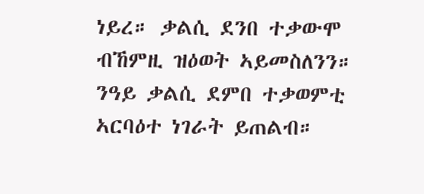ነይረ። ቃልሲ ደንበ ተቃውሞ ብኸምዚ ዝዕወት ኣይመስለንን። ንዓይ ቃልሲ ደምበ ተቃወምቲ ኣርባዕተ ነገራት ይጠልብ።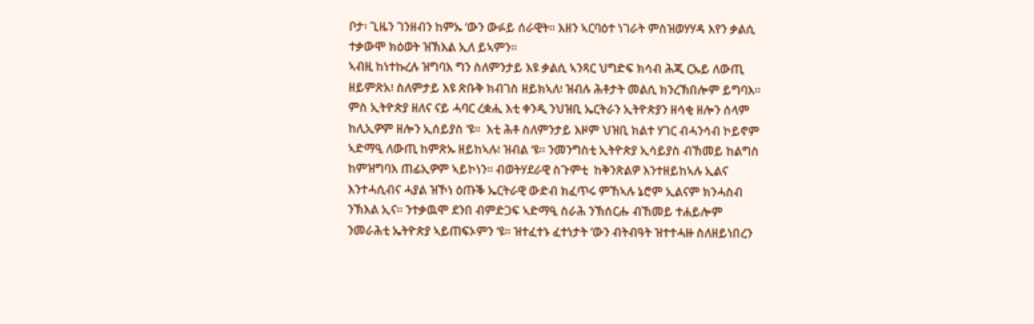ቦታ፡ ጊዜን ገንዘብን ከምኡ ‘ውን ውፉይ ሰራዊት። እዘን ኣርባዕተ ነገራት ምስዝወሃሃዳ እየን ቃልሲ ተቃውሞ ክዕወት ዝኽእል ኢለ ይኣምን።
ኣብዚ ከነተኩረሉ ዝግባእ ግን ስለምንታይ እዩ ቃልሲ ኣንጻር ህግድፍ ክሳብ ሕጂ ርኡይ ለውጢ ዘይምጽአ፧ ስለምታይ እዩ ጽቡቅ ክብገስ ዘይክኣለ፧ ዝብሉ ሕቶታት መልሲ ክንረኽበሎም ይግባእ። ምስ ኢትዮጵያ ዘለና ናይ ሓባር ረቋሒ እቲ ቀንዲ ንህዝቢ ኤርትራን ኢትዮጵያን ዘሳቂ ዘሎን ሰላም ከሊኢዎም ዘሎን ኢሰይያስ ‘ዩ።  እቲ ሕቶ ስለምንታይ እዞም ህዝቢ ክልተ ሃገር ብሓንሳብ ኮይኖም ኣድማዒ ለውጢ ከምጽኡ ዘይከኣሉ፧ ዝብል ‘ዩ። ንመንግስቲ ኢትዮጵያ ኢሳይያስ ብኸመይ ከልግስ ከምዝግባእ ጠፊኢዎም ኣይኮነን። ብወትሃደራዊ ስጉምቲ  ከቅንጽልዎ እንተዘይከኣሉ ኢልና እንተሓሲብና ሓያል ዝኾነ ዕጡቕ ኤርትራዊ ውድብ ክፈጥሩ ምኸኣሉ ኔሮም ኢልናም ክንሓስብ ንኽእል ኢና። ንተቃዉሞ ደንበ ብምድጋፍ ኣድማዒ ስራሕ ንኽሰርሑ ብኸመይ ተሐይሎም ንመራሕቲ ኤትዮጵያ ኣይጠፍኦምን ‘ዩ። ዝተፈተኑ ፈተነታት ‘ውን ብትብዓት ዝተተሓዙ ስለዘይነበረን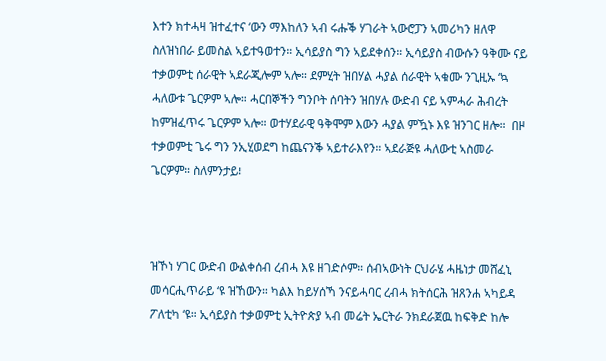እተን ክተሓዛ ዝተፈተና ‘ውን ማእከለን ኣብ ሩሑቕ ሃገራት ኣውሮፓን ኣመሪካን ዘለዋ ስለዝነበራ ይመስል ኣይተዓወተን። ኢሳይያስ ግን ኣይደቀሰን። ኢሳይያስ ብውሱን ዓቅሙ ናይ ተቃወምቲ ሰራዊት ኣደራጂሎም ኣሎ። ደምሂት ዝበሃል ሓያል ሰራዊት ኣቁሙ ንጊዚኡ ‘ኳ ሓለውቱ ጌርዎም ኣሎ። ሓርበኞችን ግንቦት ሰባትን ዝበሃሉ ውድብ ናይ ኣምሓራ ሕብረት ከምዝፈጥሩ ጌርዎም ኣሎ። ወተሃደራዊ ዓቅሞም እውን ሓያል ምዃኑ እዩ ዝንገር ዘሎ።  በዞ ተቃወምቲ ጌሩ ግን ንኢሂወደግ ከጨናንቕ ኣይተራእየን። ኣደራጅዩ ሓለውቲ ኣስመራ ጌርዎም። ስለምንታይ፧



ዝኾነ ሃገር ውድብ ውልቀሰብ ረብሓ እዩ ዘገድሶም። ሰብኣውነት ርህራሄ ሓዜነታ መሸፈኒ መሳርሒጥራይ ‘ዩ ዝኸውን። ካልእ ከይሃሰኻ ንናይሓባር ረብሓ ክትሰርሕ ዝጸንሐ ኣካይዳ ፖለቲካ ‘ዩ። ኢሳይያስ ተቃወምቲ ኢትዮጵያ ኣብ መሬት ኤርትራ ንክደራጀዉ ከፍቅድ ከሎ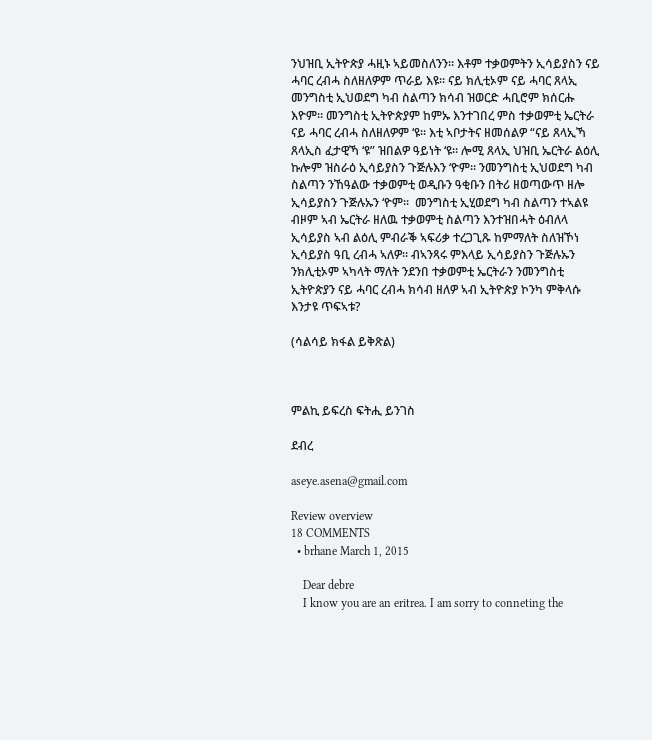ንህዝቢ ኢትዮጵያ ሓዚኑ ኣይመስለንን። እቶም ተቃወምትን ኢሳይያስን ናይ ሓባር ረብሓ ስለዘለዎም ጥራይ እዩ። ናይ ክሊቲኦም ናይ ሓባር ጸላኢ መንግስቲ ኢህወደግ ካብ ስልጣን ክሳብ ዝወርድ ሓቢሮም ክሰርሑ እዮም። መንግስቲ ኢትዮጵያም ከምኡ እንተገበረ ምስ ተቃወምቲ ኤርትራ ናይ ሓባር ረብሓ ስለዘለዎም ‘ዩ። እቲ ኣቦታትና ዘመሰልዎ “ናይ ጸላኢኻ ጸላኢስ ፈታዊኻ ‘ዩ” ዝበልዎ ዓይነት ‘ዩ። ሎሚ ጸላኢ ህዝቢ ኤርትራ ልዕሊ ኩሎም ዝስራዕ ኢሳይያስን ጉጅሉእን ‘ዮም። ንመንግስቲ ኢህወደግ ካብ ስልጣን ንኸዓልው ተቃወምቲ ወዲቡን ዓቂቡን በትሪ ዘወጣውጥ ዘሎ ኢሳይያስን ጉጅሉኡን ‘ዮም።  መንግስቲ ኢሂወደግ ካብ ስልጣን ተኣልዩ ብዞም ኣብ ኤርትራ ዘለዉ ተቃወምቲ ስልጣን እንተዝበሓት ዕብለላ ኢሳይያስ ኣብ ልዕሊ ምብራቕ ኣፍሪቃ ተረጋጊጹ ከምማለት ስለዝኾነ ኢሳይያስ ዓቢ ረብሓ ኣለዎ። ብኣንጻሩ ምእላይ ኢሳይያስን ጉጅሉኡን ንክሊቲኦም ኣካላት ማለት ንደንበ ተቃወምቲ ኤርትራን ንመንግስቲ ኢትዮጵያን ናይ ሓባር ረብሓ ክሳብ ዘለዎ ኣብ ኢትዮጵያ ኮንካ ምቅላሱ እንታዩ ጥፍኣቱ?

(ሳልሳይ ክፋል ይቅጽል)



ምልኪ ይፍረስ ፍትሒ ይንገስ

ደብረ

aseye.asena@gmail.com

Review overview
18 COMMENTS
  • brhane March 1, 2015

    Dear debre
    I know you are an eritrea. I am sorry to conneting the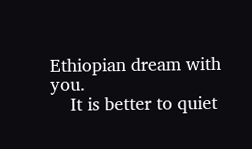Ethiopian dream with you.
    It is better to quiet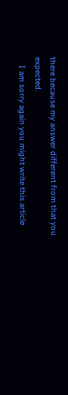there because my answer different from that you expected.
    I am sorry again you might write this article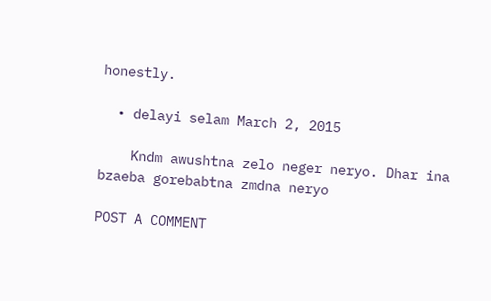honestly.

  • delayi selam March 2, 2015

    Kndm awushtna zelo neger neryo. Dhar ina bzaeba gorebabtna zmdna neryo

POST A COMMENT